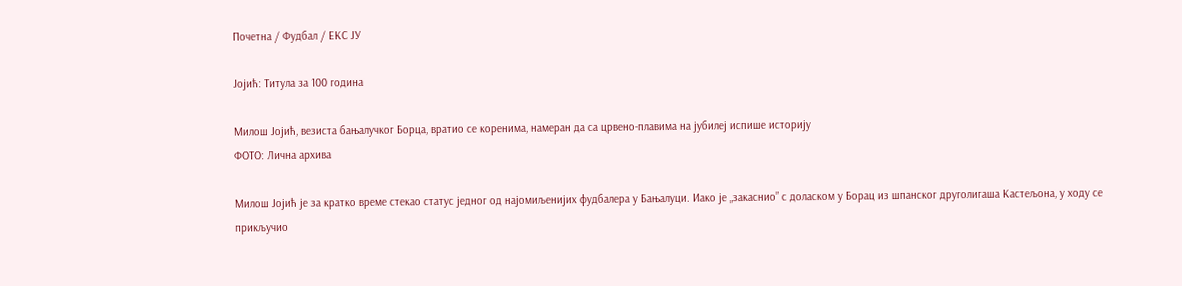Почетна / Фудбал / ЕКС ЈУ

Јојић: Титула за 100 година

Милош Јојић, везиста бањалучког Борца, вратио се коренима, намеран да са црвено-плавима на јубилеј испише историју
ФОТО: Лична архива

Милош Јојић је за кратко време стекао статус једног од најомиљенијих фудбалера у Бањалуци. Иако је „закаснио” с доласком у Борац из шпанског друголигаша Кастељона, у ходу се прикључио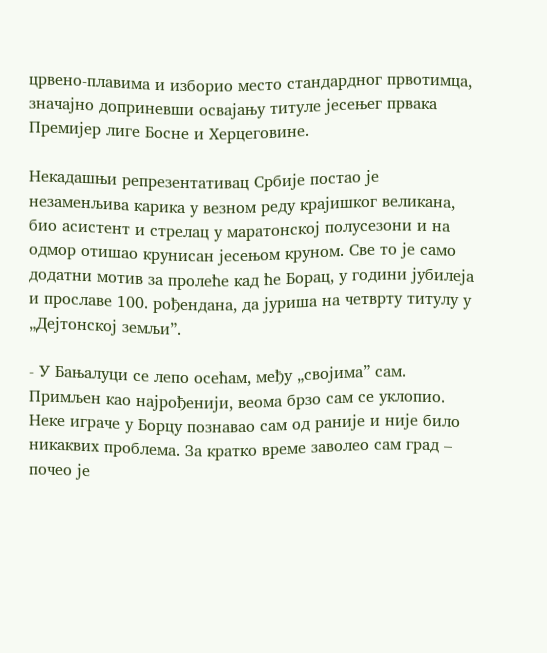црвено-плавима и изборио место стандардног првотимца, значајно доприневши освајању титуле јесењег првака Премијер лиге Босне и Херцеговине.

Некадашњи репрезентативац Србије постао је незаменљива карика у везном реду крајишког великана, био асистент и стрелац у маратонској полусезони и на одмор отишао крунисан јесењом круном. Све то је само додатни мотив за пролеће кад ће Борац, у години јубилеја и прославе 100. рођендана, да јуриша на четврту титулу у „Дејтонској земљи”.

- У Бањалуци се лепо осећам, међу „својима” сам. Примљен као најрођенији, веома брзо сам се уклопио. Неке играче у Борцу познавао сам од раније и није било никаквих проблема. За кратко време заволео сам град – почео је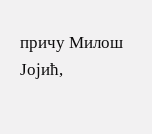причу Милош Јојић,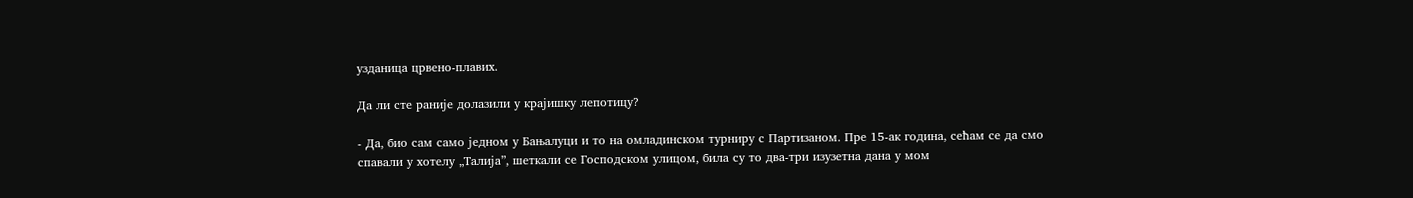узданица црвено-плавих.

Да ли сте раније долазили у крајишку лепотицу?

- Да, био сам само једном у Бањалуци и то на омладинском турниру с Партизаном. Пре 15-ак година, сећам се да смо спавали у хотелу „Талија”, шеткали се Господском улицом, била су то два-три изузетна дана у мом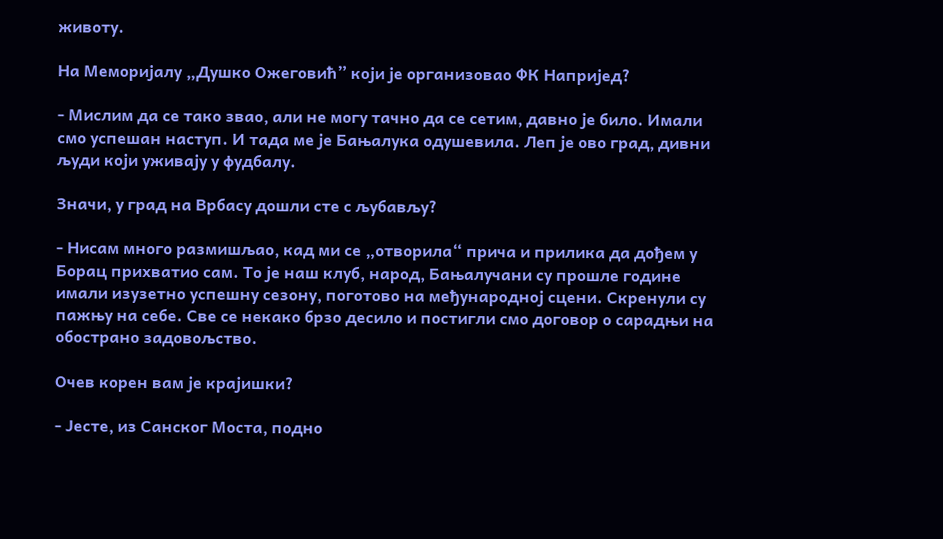животу.

На Меморијалу „Душко Ожеговић” који је организовао ФК Напријед?

- Мислим да се тако звао, али не могу тачно да се сетим, давно је било. Имали смо успешан наступ. И тада ме је Бањалука одушевила. Леп је ово град, дивни људи који уживају у фудбалу.

Значи, у град на Врбасу дошли сте с љубављу?

- Нисам много размишљао, кад ми се „отворила“ прича и прилика да дођем у Борац прихватио сам. То је наш клуб, народ, Бањалучани су прошле године имали изузетно успешну сезону, поготово на међународној сцени. Скренули су пажњу на себе. Све се некако брзо десило и постигли смо договор о сарадњи на обострано задовољство.

Очев корен вам је крајишки?

- Јесте, из Санског Моста, подно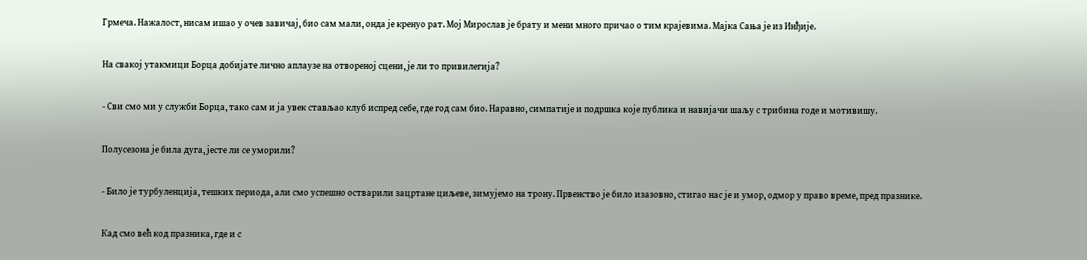Грмеча. Нажалост, нисам ишао у очев завичај, био сам мали, онда је кренуо рат. Мој Мирослав је брату и мени много причао о тим крајевима. Мајка Сања је из Инђије.

На свакој утакмици Борца добијате лично аплаузе на отвореној сцени, је ли то привилегија?

- Сви смо ми у служби Борца, тако сам и ја увек стављао клуб испред себе, где год сам био. Наравно, симпатије и подршка које публика и навијачи шаљу с трибина годе и мотивишу.

Полусезона је била дуга, јесте ли се уморили?

- Било је турбуленција, тешких периода, али смо успешно остварили зацртане циљеве, зимујемо на трону. Првенство је било изазовно, стигао нас је и умор, одмор у право време, пред празнике.

Кад смо већ код празника, где и с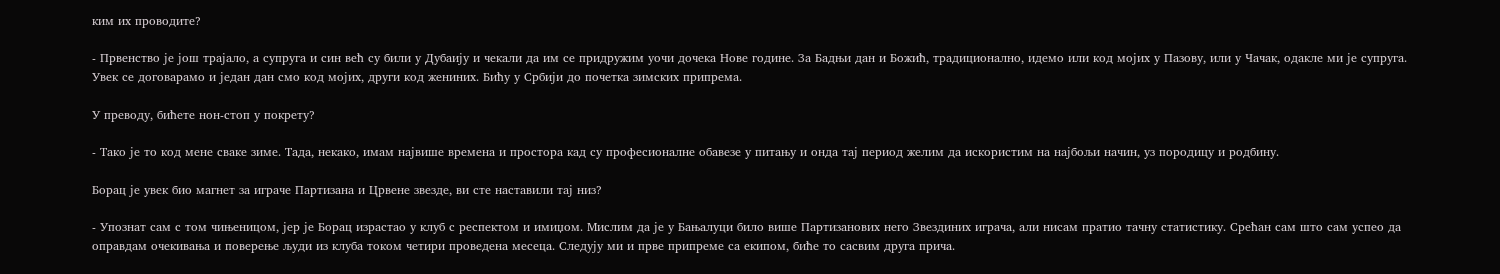ким их проводите?

- Првенство је још трајало, а супруга и син већ су били у Дубаију и чекали да им се придружим уочи дочека Нове године. За Бадњи дан и Божић, традиционално, идемо или код мојих у Пазову, или у Чачак, одакле ми је супруга. Увек се договарамо и један дан смо код мојих, други код жениних. Бићу у Србији до почетка зимских припрема.

У преводу, бићете нон-стоп у покрету?

- Тако је то код мене сваке зиме. Тада, некако, имам највише времена и простора кад су професионалне обавезе у питању и онда тај период желим да искористим на најбољи начин, уз породицу и родбину.

Борац је увек био магнет за играче Партизана и Црвене звезде, ви сте наставили тај низ?

- Упознат сам с том чињеницом, јер је Борац израстао у клуб с респектом и имиџом. Мислим да је у Бањалуци било више Партизанових него Звездиних играча, али нисам пратио тачну статистику. Срећан сам што сам успео да оправдам очекивања и поверење људи из клуба током четири проведена месеца. Следују ми и прве припреме са екипом, биће то сасвим друга прича.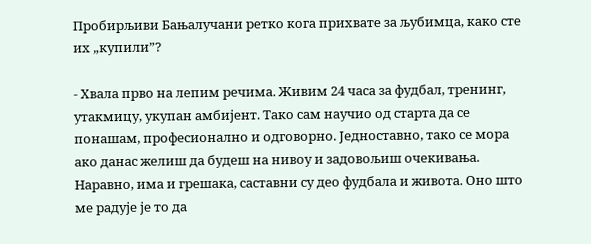Пробирљиви Бањалучани ретко кога прихвате за љубимца, како сте их „купили”?

- Хвала прво на лепим речима. Живим 24 часа за фудбал, тренинг, утакмицу, укупан амбијент. Тако сам научио од старта да се понашам, професионално и одговорно. Једноставно, тако се мора ако данас желиш да будеш на нивоу и задовољиш очекивања. Наравно, има и грешака, саставни су део фудбала и живота. Оно што ме радује је то да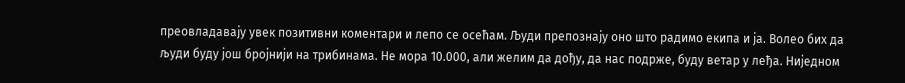преовладавају увек позитивни коментари и лепо се осећам. Људи препознају оно што радимо екипа и ја. Волео бих да људи буду још бројнији на трибинама. Не мора 10.000, али желим да дођу, да нас подрже, буду ветар у леђа. Ниједном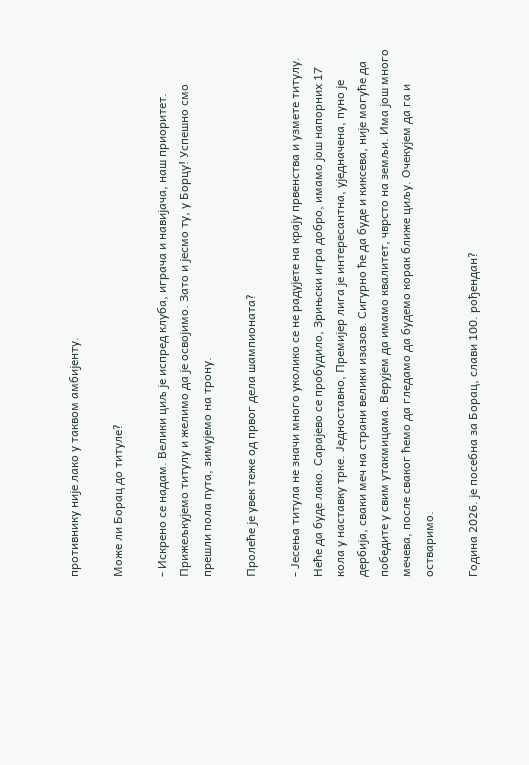противнику није лако у таквом амбијенту.

Може ли Борац до титуле?

- Искрено се надам. Велики циљ је испред клуба, играча и навијача, наш приоритет. Прижељкујемо титулу и желимо да је освојимо. Зато и јесмо ту, у Борцу! Успешно смо прешли пола пута, зимујемо на трону.

Пролеће је увек теже од првог дела шампионата?

- Јесења титула не значи много уколико се не радујете на крају првенства и узмете титулу. Неће да буде лако. Сарајево се пробудило, Зрињски игра добро, имамо још напорних 17 кола у наставку трке. Једноставно, Премијер лига је интересантна, уједначена, пуно је дербија, сваки меч на страни велики изазов. Сигурно ће да буде и киксева, није могуће да победите у свим утакмицама. Верујем да имамо квалитет, чврсто на земљи. Има још много мечева, после сваког ћемо да гледамо да будемо корак ближе циљу. Очекујем да га и остваримо.

Година 2026. је посебна за Борац, слави 100. рођендан?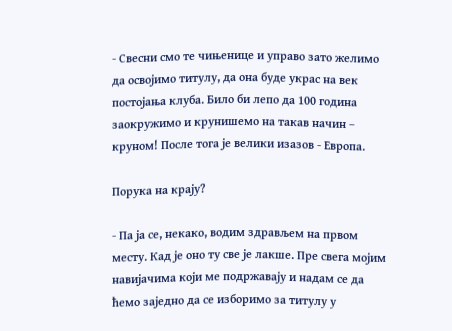- Свесни смо те чињенице и управо зато желимо да освојимо титулу, да она буде украс на век постојања клуба. Било би лепо да 100 година заокружимо и крунишемо на такав начин – круном! После тога је велики изазов - Европа.

Порука на крају?

- Па ја се, некако, водим здрављем на првом месту. Кад је оно ту све је лакше. Пре свега мојим навијачима који ме подржавају и надам се да ћемо заједно да се изборимо за титулу у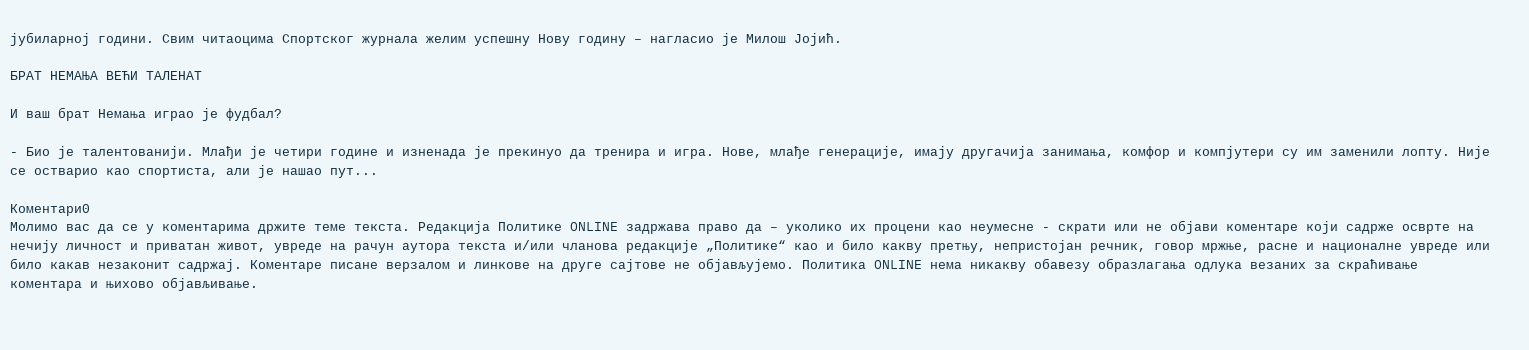јубиларној години. Свим читаоцима Спортског журнала желим успешну Нову годину – нагласио је Милош Јојић.

БРАТ НЕМАЊА ВЕЋИ ТАЛЕНАТ

И ваш брат Немања играо је фудбал?

- Био је талентованији. Млађи је четири године и изненада је прекинуо да тренира и игра. Нове, млађе генерације, имају другачија занимања, комфор и компјутери су им заменили лопту. Није се остварио као спортиста, али је нашао пут...

Коментари0
Молимо вас да се у коментарима држите теме текста. Редакција Политике ONLINE задржава право да – уколико их процени као неумесне - скрати или не објави коментаре који садрже осврте на нечију личност и приватан живот, увреде на рачун аутора текста и/или чланова редакције „Политике“ као и било какву претњу, непристојан речник, говор мржње, расне и националне увреде или било какав незаконит садржај. Коментаре писане верзалом и линкове на друге сајтове не објављујемо. Политика ONLINE нема никакву обавезу образлагања одлука везаних за скраћивање коментара и њихово објављивање.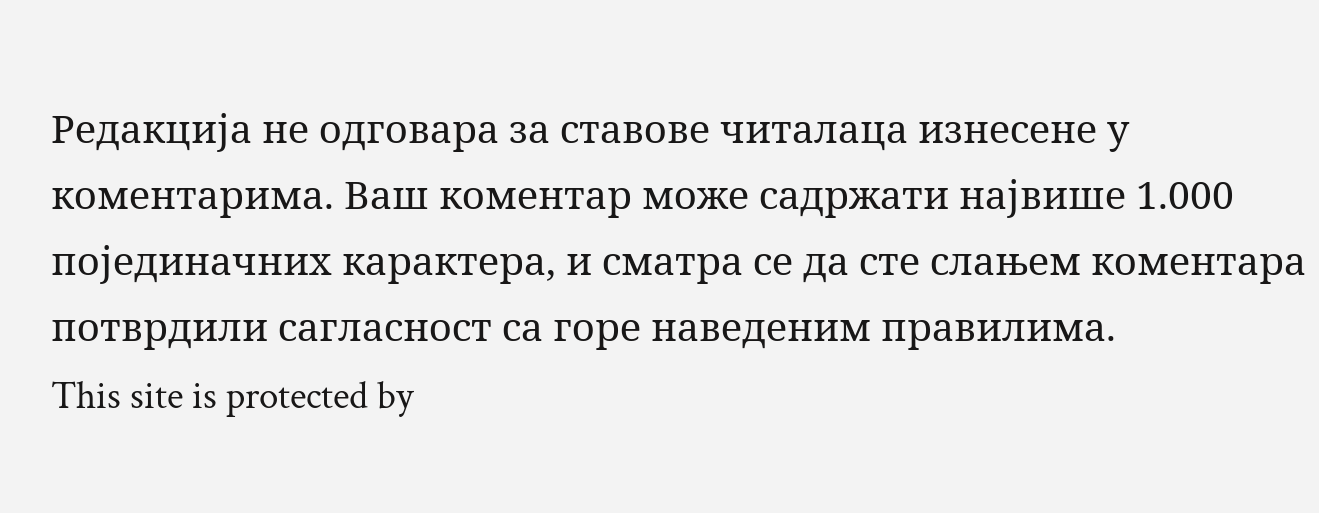Редакција не одговара за ставове читалаца изнесене у коментарима. Ваш коментар може садржати највише 1.000 појединачних карактера, и сматра се да сте слањем коментара потврдили сагласност са горе наведеним правилима.
This site is protected by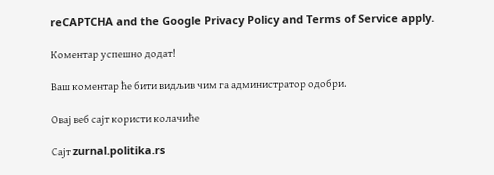reCAPTCHA and the Google Privacy Policy and Terms of Service apply.

Комeнтар успeшно додат!

Ваш комeнтар ћe бити видљив чим га администратор одобри.

Овај веб сајт користи колачиће

Сајт zurnal.politika.rs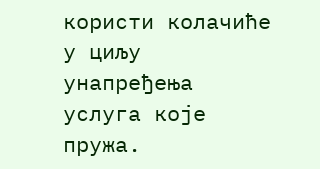користи колачиће у циљу унапређења услуга које пружа.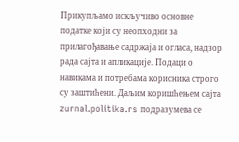Прикупљамо искључиво основне податке који су неопходни за прилагођавање садржаја и огласа, надзор рада сајта и апликације. Подаци о навикама и потребама корисника строго су заштићени. Даљим коришћењем сајта zurnal.politika.rs подразумева се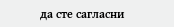да сте сагласни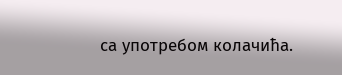са употребом колачића.